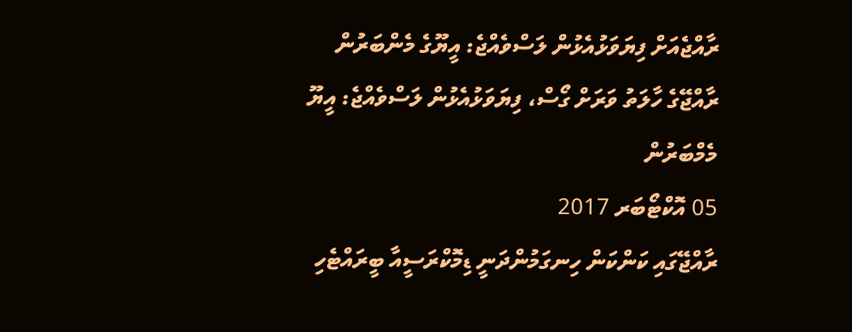ރާއްޖެއަށް ފިޔަވަޅުއެޅުން ލަސްވެއްޖެ: އީޔޫގެ މެންބަރުން
ރާއްޖޭގެ ހާލަތު ވަރަށް ގޯސް، ފިޔަވަޅުއެޅުން ލަސްވެއްޖެ: އީޔޫ މެމްބަރުން
05 އޮކްޓޯބަރ 2017
ރާއްޖޭގައި ކަންކަން ހިނގަމުންދަނީ ޑިމޮކްރަސީއާ ބީރައްޓެހި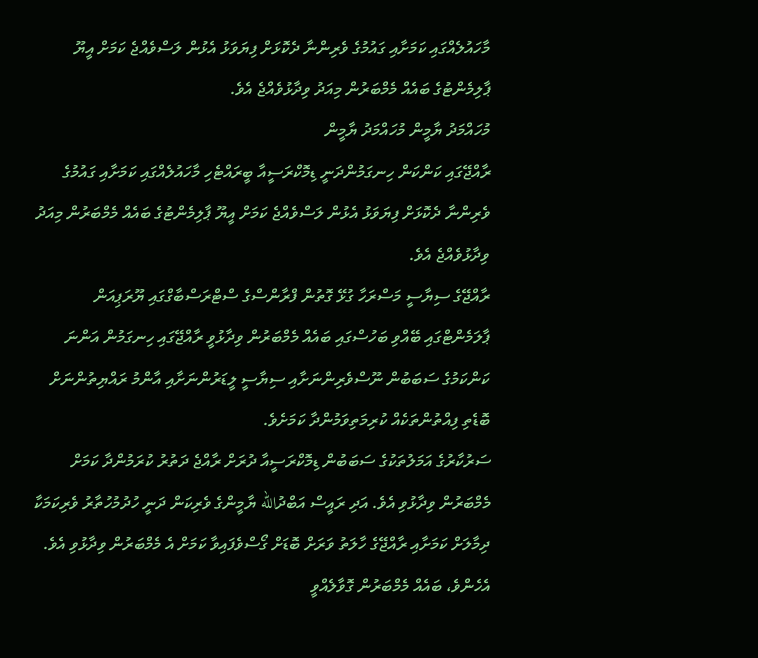މާހައުލެއްގައި ކަމަށާއި ގައުމުގެ ވެރިންނާ ދެކޮޅަށް ފިޔަވަޅު އެޅުން ލަސްވެއްޖެ ކަމަށް އީޔޫ ޕާލިމެންޓުގެ ބައެއް މެމްބަރުން މިއަދު ވިދާޅުވެއްޖެ އެވެ.
މުހައްމަދު ޔާމީން މުހައްމަދު ޔާމީން
ރާއްޖޭގައި ކަންކަން ހިނގަމުންދަނީ ޑިމޮކްރަސީއާ ބީރައްޓެހި މާހައުލެއްގައި ކަމަށާއި ގައުމުގެ ވެރިންނާ ދެކޮޅަށް ފިޔަވަޅު އެޅުން ލަސްވެއްޖެ ކަމަށް އީޔޫ ޕާލިމެންޓުގެ ބައެއް މެމްބަރުން މިއަދު ވިދާޅުވެއްޖެ އެވެ.
ރާއްޖޭގެ ސިޔާސީ މަސްރަހާ ގުޅޭ ގޮތުން ފްރާންސްގެ ސްޓްރަސްބާގްގައި ޔޫރަޕިއަން ޕާލަމެންޓްގައި ބޭއްވި ބަހުސްގައި ބައެއް މެމްބަރުން ވިދާޅުވީ ރާއްޖޭގައި ހިނގަމުން އަންނަ ކަންކަމުގެ ސަބަބުން ނޫސްވެރިންނަށާއި ސިޔާސީ ލީޑަރުންނަށާއި އާންމު ރައްޔިތުންނަށް ބޮޑެތި ފިއްތުންތަކެއް ކުރިމަތިވަމުންދާ ކަމަށެވެ.
ސަރުކާރުގެ އަމަލުތަކުގެ ސަބަބުން ޑިމޮކްރަސީއާ ދުރަށް ރާއްޖެ ދަތުރު ކުރަމުންދާ ކަމަށް މެމްބަރުން ވިދާޅުވި އެވެ. އަދި ރައީސް އަބްދުالله ޔާމީންގެ ވެރިކަން ދަނީ ހުދުމުހުތާރު ވެރިކަމަކާ ދިމާލަށް ކަމަށާއި ރާއްޖޭގެ ހާލަތު ވަރަށް ބޮޑަށް ގޯސްވެފައިވާ ކަމަށް އެ މެމްބަރުން ވިދާޅުވި އެވެ.
އެހެންވެ، ބައެއް މެމްބަރުން ގޮވާލެއްވީ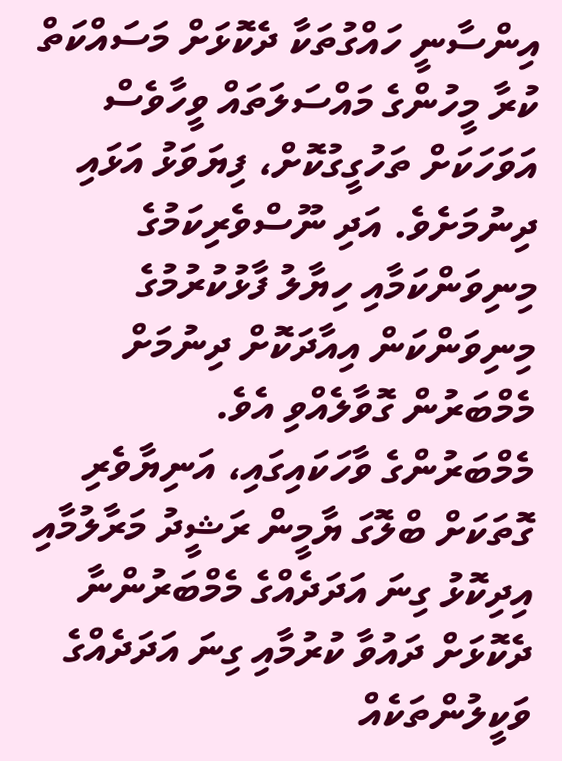އިންސާނީ ހައްގުތަކާ ދެކޮޅަށް މަސައްކަތް ކުރާ މީހުންގެ މައްސަލަތައް ވީހާވެސް އަވަހަކަށް ތަހުގީގުކޮށް، ފިޔަވަޅު އަޅައި ދިނުމަށެވެ. އަދި ނޫސްވެރިކަމުގެ މިނިވަންކަމާއި ހިޔާލު ފާޅުކުރުމުގެ މިނިވަންކަން އިއާދަކޮށް ދިނުމަށް މެމްބަރުން ގޮވާލެއްވި އެވެ.
މެމްބަރުންގެ ވާހަކައިގައި، އަނިޔާވެރި ގޮތަކަށް ބްލޮގަ ޔާމީން ރަޝީދު މަރާލުމާއި އިދިކޮޅު ގިނަ އަދަދެއްގެ މެމްބަރުންނާ ދެކޮޅަށް ދައުވާ ކުރުމާއި ގިނަ އަދަދެއްގެ ވަކީލުންތަކެއް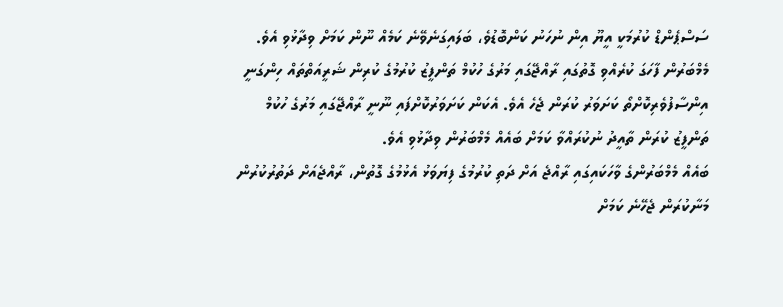ސަސްޕެންޑް ކުރުމަކީ އީޔޫ އިން ނުހަނު ކަންބޮޑުވެ، ބަލައިގަނެވޭނެ ކަމެއް ނޫން ކަމަށް ވިދާޅުވި އެވެ.
މެމްބަރުން ފާހަގަ ކުރެއްވި ގޮތުގައި ރާއްޖޭގައި މަރުގެ ހުކުމް ތަންފީޒު ކުރުމުގެ ކުރިން ޝަރީއަތްތައް ހިންގަނީ އިންސާފުވެރިކޮށްތޯ ކަށަވަރު ކުރަން ޖެހެ އެވެ. އެކަން ކަށަވަރުކޮށްފައި ނޫނީ ރާއްޖޭގައި މަރުގެ ހުކުމް ތަންފީޒު ކުރަން ތާއީދު ނުކުރައްވާ ކަމަށް ބައެއް މެމްބަރުން ވިދާޅުވި އެވެ.
ބައެއް މެމްބަރުންގެ ވާހަކައިގައި ރާއްޖެ އަށް ދަތި ކުރުމުގެ ފިޔަވަޅު އެޅުމުގެ ގޮތުން، ރާއްޖެއަށް ދަތުރުކުރުން މަނާކުރަން ޖެހޭނެ ކަމަށް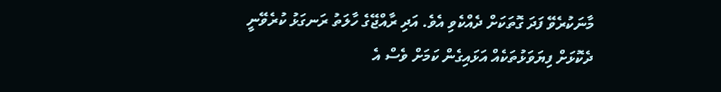މާނަކުރެވޭ ފަދަ ގޮތަކަށް ދެއްކެވި އެވެ. އަދި ރާއްޖޭގެ ހާލަތު ރަނގަޅު ކުރެވޭނީ ދެކޮޅަށް ފިޔަވަޅުތަކެއް އަޅައިގެން ކަމަށް ވެސް އެ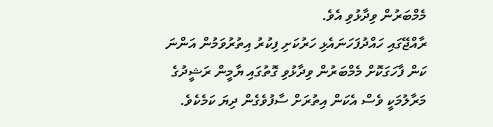މެމްބަރުން ވިދާޅުވި އެވެ.
ރާއްޖޭގައި ހައްދުފަހަނައެޅި ހަރުކަށި ފިކުރު އިތުރުވަމުން އަންނަ ކަން ފާހަގަކޮށް މެމްބަރުން ވިދާޅުވި ގޮތުގައި ޔާމީން ރަޝީދުގެ މަރާލުމަކީ ވެސް އެކަން އިތުރަށް ސާފުވެގެން ދިޔަ ކަމެކެވެ.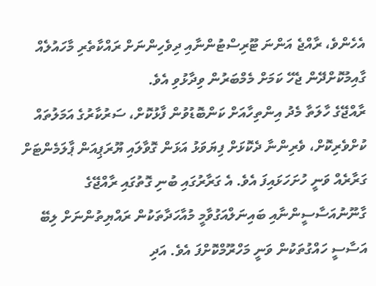އެހެންވެ، ރާއްޖެ އަންނަ ޓޫރިސްޓުންނާއި ދިވެހިންނަށް ރައްކާތެރި މާހައުލެއް ގާއިމުކޮށްދޭން ޖެހޭ ކަމަށް މެމްބަރުން ވިދާޅުވި އެވެ.
ރާއްޖޭގެ ހާލަތާ މެދު އިންތިހާއަށް ކަންބޮޑުވުން ފާޅުކޮށް، ސަރުކާރުގެ އަމަލުތައް ކުށްވެރިކޮށް، ވެރިންނާ ދެކޮޅަށް ފިޔަވަޅު އަޅަން ގޮވާލައި ޔޫރަޕިއަން ޕާލަމެންޓަށް ގަރާރެއް ވަނީ ހުށަހަޅައިފަ އެވެ. އެ ގަރާރުގައި ބުނި ގޮތުގައި ރާއްޖޭގެ ގާނޫނުއަސާސީންނާއި ބައިނަލްއަގުވާމީ މުއާހަދާތަކުން ރައްޔިތުންނަށް ލިބޭ އަސާސީ ހައްގުތަކުން ވަނީ މަހްރޫމްކޮށްފަ އެވެ. އަދި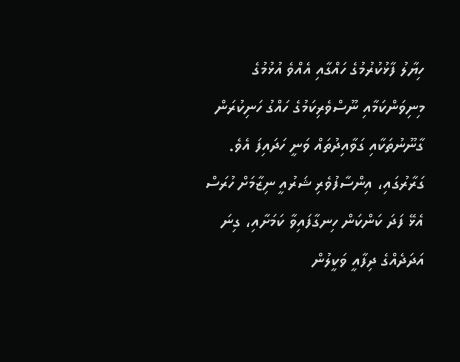ހިޔާލު ފާޅުކުރުމުގެ ހައްގާއި އެއްވެ އުޅުމުގެ މިނިވަންކަމާއި ނޫސްވެރިކަމުގެ ހައްގު ހަނިކުރަން ގާނޫނުތަކާއި ގަވާއިދުތައް ވަނީ ހަދައިފަ އެވެ.
ގަރާރުގައި، އިންސާފުވެރި ޝަރުއީ ނިޒާމަށް ހުރަސް އެޅޭ ފަދަ ކަންކަން ހިނގާފައިވާ ކަމަށާއި، ގިނަ އަދަދެއްގެ ދިފާއީ ވަކީލުން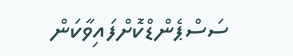ސަސްޕެންޑްކޮށްފައިވާކަން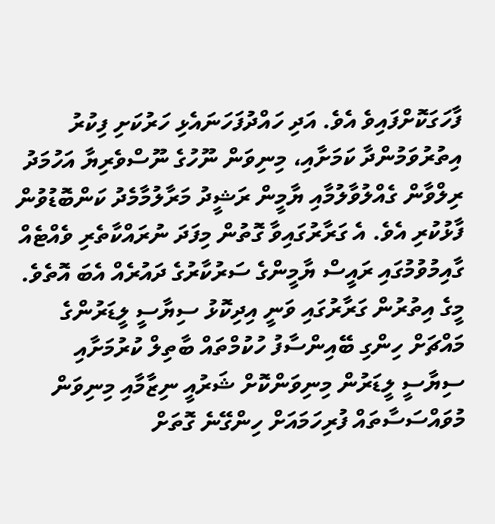ފާހަގަކޮށްފައިވެ އެވެ. އަދި ހައްދުފަހަނައެޅި ހަރުކަށި ފިކުރު އިތުރުވަމުންދާ ކަމަށާއި، މިނިވަން ނޫހުގެ ނޫސްވެރިޔާ އަހުމަދު ރިލްވާން ގެއްލުވާލުމާއި ޔާމީން ރަޝީދު މަރާލުމާމެދު ކަންބޮޑުވުން ފާޅުކުރި އެވެ. އެ ގަރާރުގައިވާ ގޮތުން މިފަދަ ނުރައްކާތެރި ވެއްޓެއް ގާއިމުވުމުގައި ރައީސް ޔާމީންގެ ސަރުކާރުގެ ދައުރެއް އެބަ އޮތެވެ. މީގެ އިތުރުން ގަރާރުގައި ވަނީ އިދިކޮޅު ސިޔާސީ ލީޑަރުންގެ މައްޗަށް ހިންގި ބޭއިންސާފު ހުކުމްތައް ބާތިލް ކުރުމަށާއި ސިޔާސީ ލީޑަރުން މިނިވަންކޮށް ޝަރުއީ ނިޒާމާއި މިނިވަން މުވައްސަސާތައް ފުރިހަމައަށް ހިންގޭނެ ގޮތަށް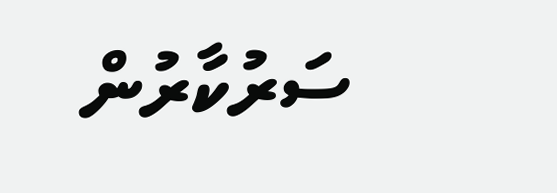ސަރުކާރުން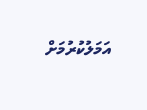އަމަލުކުރުމަށް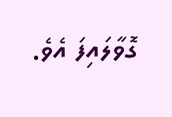ގޮވާލައިފަ އެވެ.